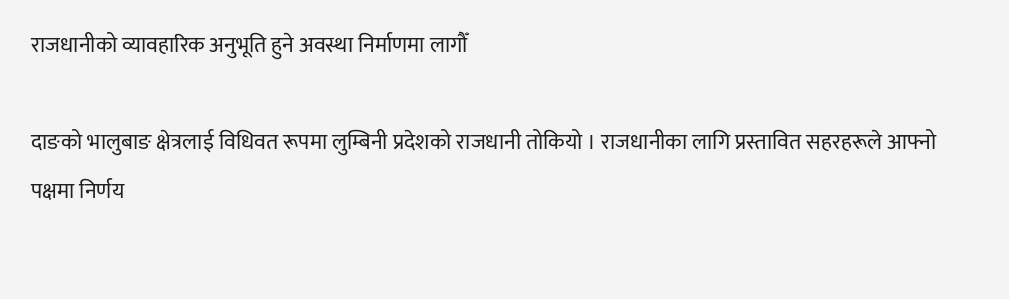राजधानीको व्यावहारिक अनुभूति हुने अवस्था निर्माणमा लागौँ

दाङको भालुबाङ क्षेत्रलाई विधिवत रूपमा लुम्बिनी प्रदेशको राजधानी तोकियो । राजधानीका लागि प्रस्तावित सहरहरूले आफ्नो पक्षमा निर्णय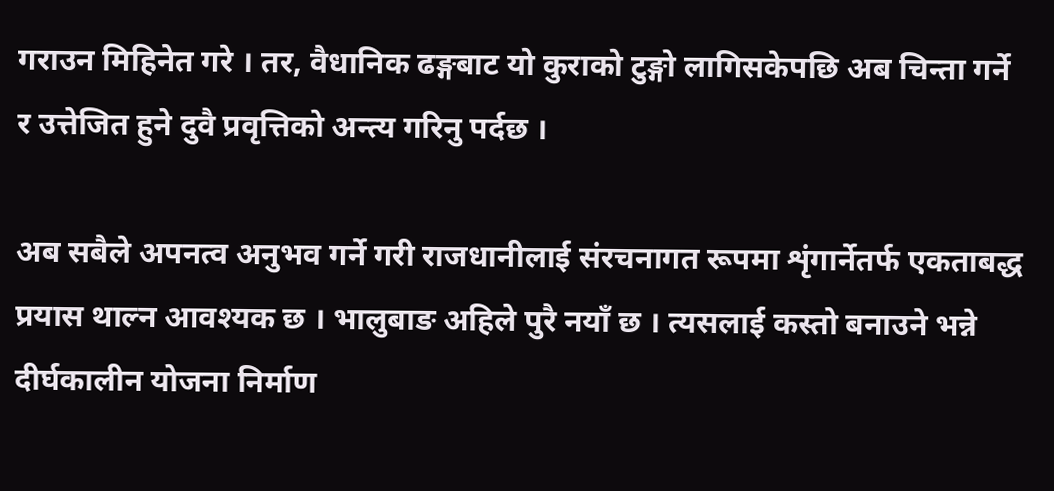गराउन मिहिनेत गरे । तर, वैधानिक ढङ्गबाट यो कुराको टुङ्गो लागिसकेपछि अब चिन्ता गर्ने र उत्तेजित हुने दुवै प्रवृत्तिको अन्त्य गरिनु पर्दछ ।

अब सबैले अपनत्व अनुभव गर्ने गरी राजधानीलाई संरचनागत रूपमा शृंगार्नेतर्फ एकताबद्ध प्रयास थाल्न आवश्यक छ । भालुबाङ अहिले पुरै नयाँ छ । त्यसलाई कस्तो बनाउने भन्ने दीर्घकालीन योजना निर्माण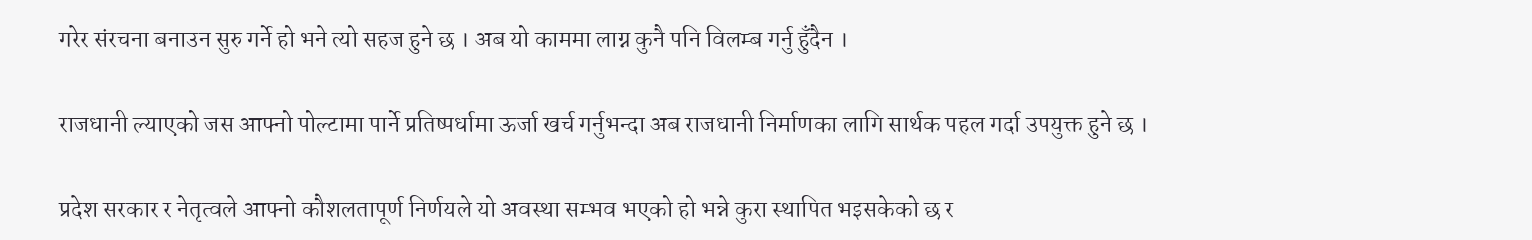गरेर संरचना बनाउन सुरु गर्ने हो भने त्यो सहज हुने छ । अब यो काममा लाग्न कुनै पनि विलम्ब गर्नु हुँदैन ।

राजधानी ल्याएको जस आफ्नो पोल्टामा पार्ने प्रतिष्पर्धामा ऊर्जा खर्च गर्नुभन्दा अब राजधानी निर्माणका लागि सार्थक पहल गर्दा उपयुक्त हुने छ ।

प्रदेश सरकार र नेतृत्वले आफ्नो कौशलतापूर्ण निर्णयले यो अवस्था सम्भव भएको हो भन्ने कुरा स्थापित भइसकेको छ र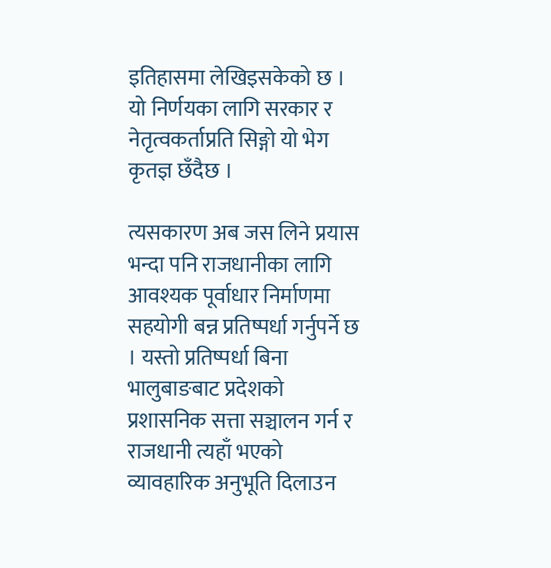इतिहासमा लेखिइसकेको छ । यो निर्णयका लागि सरकार र नेतृत्वकर्ताप्रति सिङ्गो यो भेग कृतज्ञ छँदैछ ।

त्यसकारण अब जस लिने प्रयास भन्दा पनि राजधानीका लागि आवश्यक पूर्वाधार निर्माणमा सहयोगी बन्न प्रतिष्पर्धा गर्नुपर्ने छ । यस्तो प्रतिष्पर्धा बिना भालुबाङबाट प्रदेशको प्रशासनिक सत्ता सञ्चालन गर्न र राजधानी त्यहाँ भएको व्यावहारिक अनुभूति दिलाउन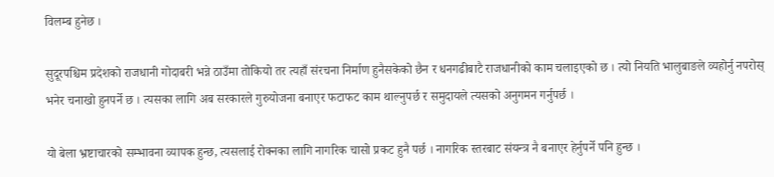विलम्ब हुनेछ ।

सुदूरपश्चिम प्रदेशको राजधानी गोदाबरी भन्ने ठाउँमा तोकियो तर त्यहाँ संरचना निर्माण हुनैसकेको छैन र धनगढीबाटै राजधानीको काम चलाइएको छ । त्यो नियति भालुबाङले व्यहोर्नु नपरोस् भनेर चनाखो हुनपर्ने छ । त्यसका लागि अब सरकारले गुरुयोजना बनाएर फटाफट काम थाल्नुपर्छ र समुदायले त्यसको अनुगमन गर्नुपर्छ ।

यो बेला भ्रष्टाचारको सम्भावना व्यापक हुन्छ, त्यसलाई रोक्नका लागि नागरिक चासो प्रकट हुनै पर्छ । नागरिक स्तरबाट संयन्त्र नै बनाएर हेर्नुपर्ने पनि हुन्छ ।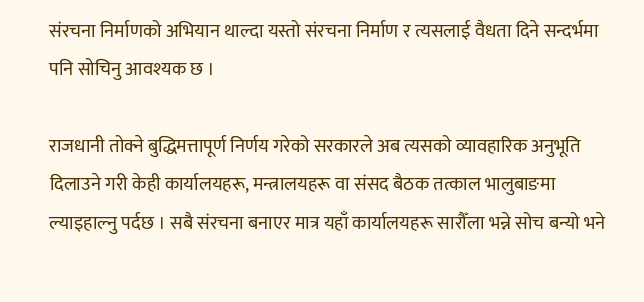संरचना निर्माणको अभियान थाल्दा यस्तो संरचना निर्माण र त्यसलाई वैधता दिने सन्दर्भमा पनि सोचिनु आवश्यक छ ।

राजधानी तोक्ने बुद्धिमत्तापूर्ण निर्णय गरेको सरकारले अब त्यसको व्यावहारिक अनुभूति दिलाउने गरी केही कार्यालयहरू, मन्त्रालयहरू वा संसद बैठक तत्काल भालुबाङमा ल्याइहाल्नु पर्दछ । सबै संरचना बनाएर मात्र यहाँ कार्यालयहरू सारौँला भन्ने सोच बन्यो भने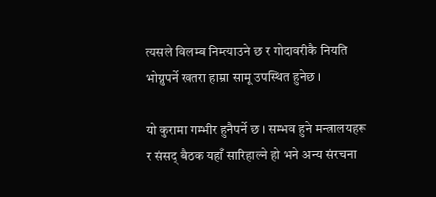त्यसले विलम्ब निम्त्याउने छ र गोदावरीकै नियति भोग्नुपर्ने खतरा हाम्रा सामू उपस्थित हुनेछ ।

यो कुरामा गम्भीर हुनैपर्ने छ । सम्भव हुने मन्त्रालयहरू र संसद् बैठक यहाँ सारिहाल्ने हो भने अन्य संरचना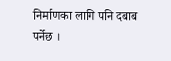निर्माणका लागि पनि दबाब पर्नेछ ।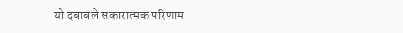यो दबाबले सकारात्मक परिणाम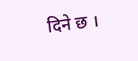दिने छ ।